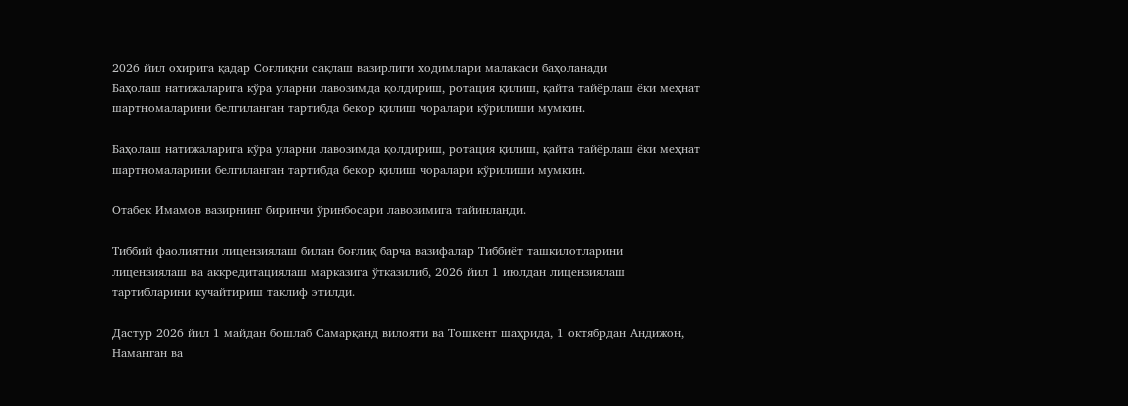2026 йил охирига қадар Соғлиқни сақлаш вазирлиги ходимлари малакаси баҳоланади
Баҳолаш натижаларига кўра уларни лавозимда қолдириш, ротация қилиш, қайта тайёрлаш ёки меҳнат шартномаларини белгиланган тартибда бекор қилиш чоралари кўрилиши мумкин.

Баҳолаш натижаларига кўра уларни лавозимда қолдириш, ротация қилиш, қайта тайёрлаш ёки меҳнат шартномаларини белгиланган тартибда бекор қилиш чоралари кўрилиши мумкин.

Отабек Имамов вазирнинг биринчи ўринбосари лавозимига тайинланди.

Тиббий фаолиятни лицензиялаш билан боғлиқ барча вазифалар Тиббиёт ташкилотларини лицензиялаш ва аккредитациялаш марказига ўтказилиб, 2026 йил 1 июлдан лицензиялаш тартибларини кучайтириш таклиф этилди.

Дастур 2026 йил 1 майдан бошлаб Самарқанд вилояти ва Тошкент шаҳрида, 1 октябрдан Андижон, Наманган ва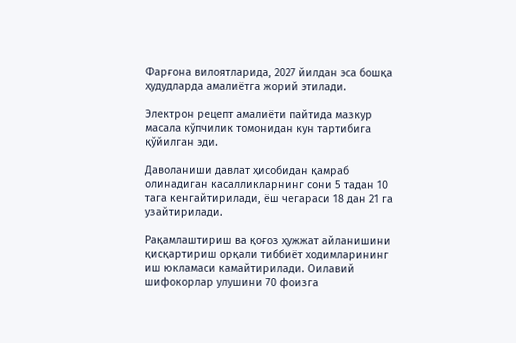Фарғона вилоятларида, 2027 йилдан эса бошқа ҳудудларда амалиётга жорий этилади.

Электрон рецепт амалиёти пайтида мазкур масала кўпчилик томонидан кун тартибига қўйилган эди.

Даволаниши давлат ҳисобидан қамраб олинадиган касалликларнинг сони 5 тадан 10 тага кенгайтирилади, ёш чегараси 18 дан 21 га узайтирилади.

Рақамлаштириш ва қоғоз ҳужжат айланишини қисқартириш орқали тиббиёт ходимларининг иш юкламаси камайтирилади. Оилавий шифокорлар улушини 70 фоизга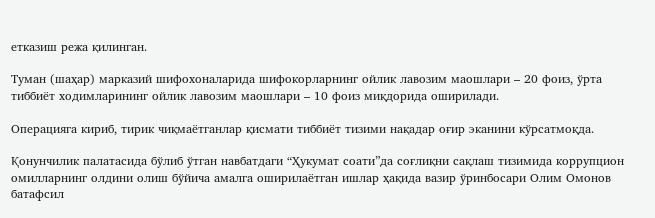етказиш режа қилинган.

Туман (шаҳар) марказий шифохоналарида шифокорларнинг ойлик лавозим маошлари – 20 фоиз, ўрта тиббиёт ходимларининг ойлик лавозим маошлари – 10 фоиз миқдорида оширилади.

Операцияга кириб, тирик чиқмаётганлар қисмати тиббиёт тизими нақадар оғир эканини кўрсатмоқда.

Қонунчилик палатасида бўлиб ўтган навбатдаги “Ҳукумат соати”да соғлиқни сақлаш тизимида коррупцион омилларнинг олдини олиш бўйича амалга оширилаётган ишлар ҳақида вазир ўринбосари Олим Омонов батафсил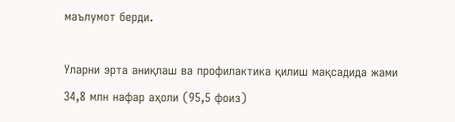маълумот берди.

Уларни эрта аниқлаш ва профилактика қилиш мақсадида жами 34,8 млн нафар аҳоли (95,5 фоиз)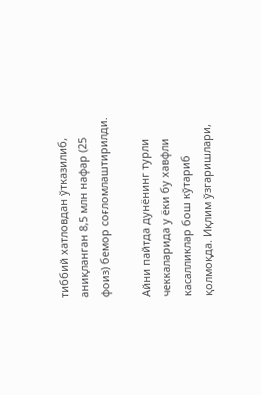тиббий хатловдан ўтказилиб, аниқланган 8,5 млн нафар (25 фоиз) бемор соғломлаштирилди.

Айни пайтда дунёнинг турли чеккаларида у ёки бу хавфли касалликлар бош кўтариб қолмоқда. Иқлим ўзгаришлари,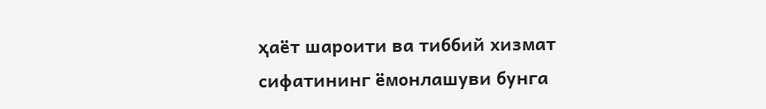ҳаёт шароити ва тиббий хизмат сифатининг ёмонлашуви бунга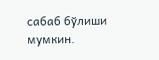сабаб бўлиши мумкин.